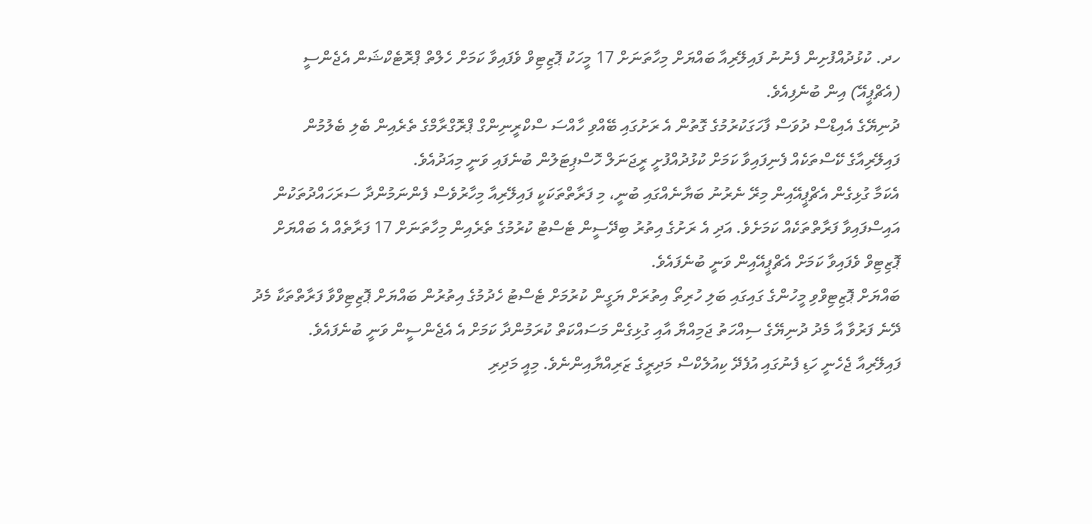ހދ. ކުޅުދުއްފުށިން ފެނުނު ފައިލޭރިއާ ބައްޔަށް މިހާތަނަށް 17 މީހަކު ޕޮޒިޓިވް ވެފައިވާ ކަމަށް ހެލްތް ޕްރޮޓެކްޝަން އެޖެންސީ (އެޗްޕީއޭ) އިން ބުނެފިއެވެ.
ދުނިޔޭގެ އެއިޑްސް ދުވަސް ފާހަގަކުރުމުގެ ގޮތުން އެ ރަށުގައި ބޭއްވި ހާއްސަ ސްކްރީނިންގް ޕްރޮގްރާމްގެ ތެރެއިން ބެލި ބެލުމުން ފައިލޭރިއާގެ ކޭސްތަކެއް ފެނިފައިވާ ކަމަށް ކުޅުދުއްފުށީ ރީޖަނަލް ހޮސްޕިޓަލުން ބުނެފައި ވަނީ މިއަދުއެވެ.
އެކަމާ ގުޅިގެން އެޗްޕީއޭއިން މިރޭ ނެރުނު ބަޔާނެއްގައި ބުނީ، މި ފަރާތްތަކަކީ ފައިލޭރިއާ މިހާރުވެސް ފެންނަމުންދާ ސަރަހައްދުތަކުން އައިސްފައިވާ ފަރާތްތަކެއް ކަމަށެވެ. އަދި އެ ރަށުގެ އިތުރު ބިދޭސީން ޓެސްޓު ކުރުމުގެ ތެރެއިން މިހާތަނަށް 17 ފަރާތެއް އެ ބައްޔަށް ޕޮޒިޓިވް ވެފައިވާ ކަމަށް އެޗްޕީއޭއިން ވަނީ ބުނެފައެވެ.
ބައްޔަށް ޕޮޒިޓިވްވި މީހުންގެ ގައިގައި ބަލި ހުރިތޯ އިތުރަށް ޔަގީން ކުރުމަށް ޓެސްޓު ހެދުމުގެ އިތުރުން ބައްޔަށް ޕޮޒިޓިވްވާ ފަރާތްތަކާ މެދު ދޭނެ ފަރުވާ އާ މެދު ދުނިޔޭގެ ސިއްހަތު ޖަމިއްޔާ އާއި ގުޅިގެން މަސައްކަތް ކުރަމުންދާ ކަމަށް އެ އެޖެންސީން ވަނީ ބުނެފައެވެ.
ފައިލޭރިއާ ޖެހެނީ ހަޑި ފެނުގައި އުފެދޭ ކިއުލެކްސް މަދިރީގެ ޒަރިއްޔާއިންނެވެ. މިއީ މަދިރި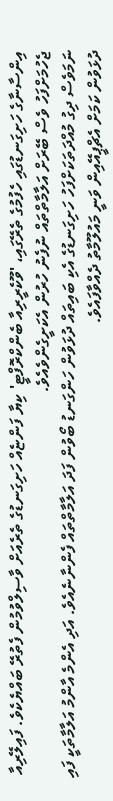އިންސާނާގެ ހަށިގަނޑުގައި ހެފުމުގެ ތެރޭގައި، 'ވޫކެރީރިއާ ބެންކްރޮފްޓީ' ކިޔާ ފަންޏެއް ހަށިގަނޑުގެ ތެރެއަށް ވާސިލްވުމުން ފެތުރޭ ބައްޔެކެވެ. ފައިލޭރިއާ ޖެހުމަށްފަހު ވެސް ބޭރަށް އަލާމާތްތައް ނުފެނު ހުރުން އެކަށީގެންވެއެވެ.
ނަމަވެސް ދިގު މުއްދަތަކަށްފަހު ހަށިގަނޑުގެ އެކި ބައިތައް ދުޅަވުން ހަންގަނޑު ބޯވުން ފަދަ އަލާމާތްތައް ފެންނާނެއެވެ. އަދި އެންމެ އާންމު އަލާމާތަކީ ފައި ދުޅަވުން ކަމަށް އެޗްޕީއޭއިން ވަނީ މައުލޫމާތު ދެއްވާފައެވެ.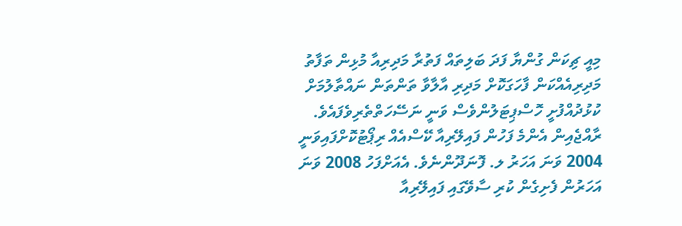މިއީ ޗިކަން ގުންޔާ ފަދަ ބަލިތައް ފަތުރާ މަދިރިއާ މުޅިން ތަފާތު މަދިރިއެއްކަން ފާހަގަކޮށް މަދިރި އާލާވާ ތަންތަން ނައްތާލުމަށް ކުޅުދުއްފުށީ ހޮސްޕިޓަލުންވެސް ވަނީ ނަސޭހަތްތެރިވެފައެވެ.
ރާއްޖެއިން އެންމެ ފަހުން ފައިލޭރިއާ ކޭސްއެއް ރިޕޯޓުކޮށްފައިވަނީ 2004 ވަނަ އަހަރު ލ. ފޮނަދޫންނެވެ. އެއަށްފަހު 2008 ވަނަ އަހަރުން ފެށިގެން ކުރި ސާވޭގައި ފައިލޭރިއާ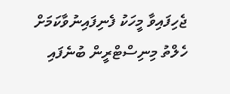ޖެހިފައިވާ މީހަކު ފެނިފައިނުވާކަމަށް ހެލްތު މިނިސްޓްރީން ބުނެފައި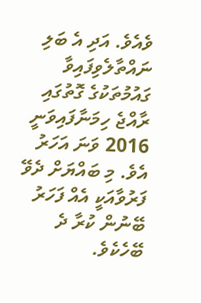ވެއެވެ. އަދި އެ ބަލި ނައްތާލެވިފައިވާ ގައުމުތަކުގެ ގޮތުގައި ރާއްޖެ ހިމަނާފައިވަނީ 2016 ވަނަ އަހަރު އެވެ. މި ބައްޔަށް ދެވޭ ފަރުވާއަކީ އެއް ފަހަރު ބޭނުން ކުރާ ދެ ބޭހެކެވެ.